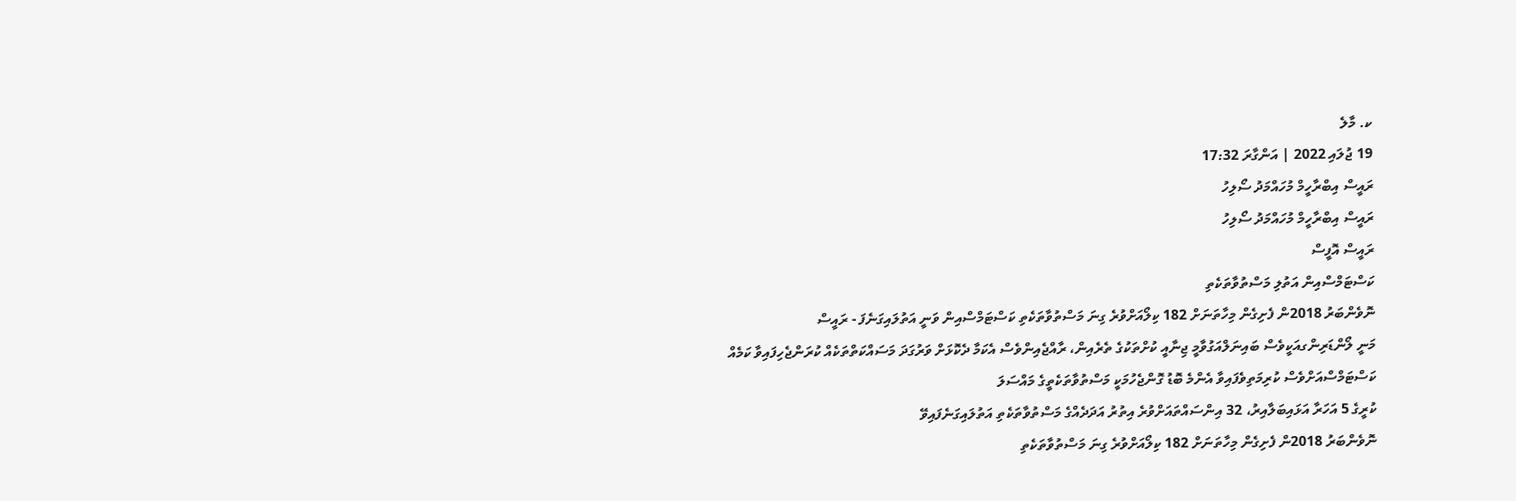ކ. މާލެ
19 ޖުލައި 2022 | އަންގާރަ 17:32
ރައީސް އިބްރާހީމް މުހައްމަދު ސޯލިހު
ރައީސް އިބްރާހީމް މުހައްމަދު ސޯލިހު
ރައީސް އޮފީސް
ކަސްޓަމްސްއިން އަތުލި މަސްތުވާތަކެތި
ނޮވެންބަރު 2018ން ފެށިގެން މިހާތަނަށް 182 ކިލޯއަށްވުރެ ގިނަ މަސްތުވާތަކެތި ކަސްޓަމްސްއިން ވަނީ އަތުލައިގަނެފަ - ރައީސް
މަނީ ލޯންޑަރިންގއަކީވެސް ބައިނަލްއަގުވާމީ ޖިނާއީ ކުށްތަކުގެ ތެރެއިން، ރާއްޖެއިންވެސް އެކަމާ ދެކޮޅަށް ވަރުގަދަ މަސައްކަތްތަކެއް ކުރަންޖެހިފައިވާ ކަމެއް
ކަސްޓަމްސްއަށްވެސް ކުރިމަތިވެފައިވާ އެންމެ ބޮޑު ގޮންޖެހުމަކީ މަސްތުވާތަކެތީގެ މައްސަލަ
ކުރީގެ 5 އަހަރާ އަޅައިބަލާއިރު، 32 އިންސައްތައަށްވުރެ އިތުރު އަދަދެއްގެ މަސްތުވާތަކެތި އަތުލައިގަނެފައިވޭ
ނޮވެންބަރު 2018ން ފެށިގެން މިހާތަނަށް 182 ކިލޯއަށްވުރެ ގިނަ މަސްތުވާތަކެތި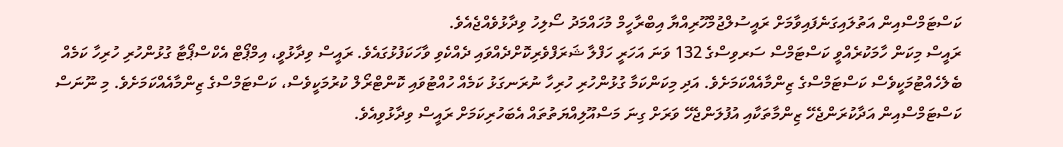ކަސްޓަމްސްއިން އަތުލައިގަނެފައިވާމަށް ރައީސުލްޖުމްހޫރިއްޔާ އިބްރާހީމް މުހައްމަދު ސޯލިހު ވިދާޅުވެއްޖެއެވެ.
ރައީސް މިކަން ހާމަކުރެއްވީ ކަސްޓަމްސް ސަރވިސްގެ 132 ވަނަ އަހަރީ ހަފްލާ ޝަރަފްވެރިކޮށްދެއްވައި ދެއްކެވި ވާހަކަފުޅުގައެވެ. ރައީސް ވިދާޅުވީ، އިމްޕޯޓް އެކްސްޕޯޓާ ގުޅުންހުރި ހުރިހާ ކަމެއް ބެލެހެއްޓުމަކީވެސް ކަސްޓަމްސްގެ ޒިންމާއެއްކަމަށެވެ. އަދި މިކަންކަމާ ގުޅުންހުރި ހުރިހާ ނުރަނގަޅު ކަމެއް ހުއްޓުވައި ކޮންޓްރޯލް ކުރުމަކީވެސް، ކަސްޓަމްސްގެ ޒިންމާއެއްކަމަށެވެ. މި ނޫނަސް ކަސްޓަމްސްއިން އަދާކުރަންޖެހޭ ޒިންމާތަކާއި އުފުލަންޖެހޭ ވަރަށް ގިނަ މަސްއޫލިއްޔަތުތައް އެބަހުރިކަމަށް ރައީސް ވިދާޅުވިއެވެ.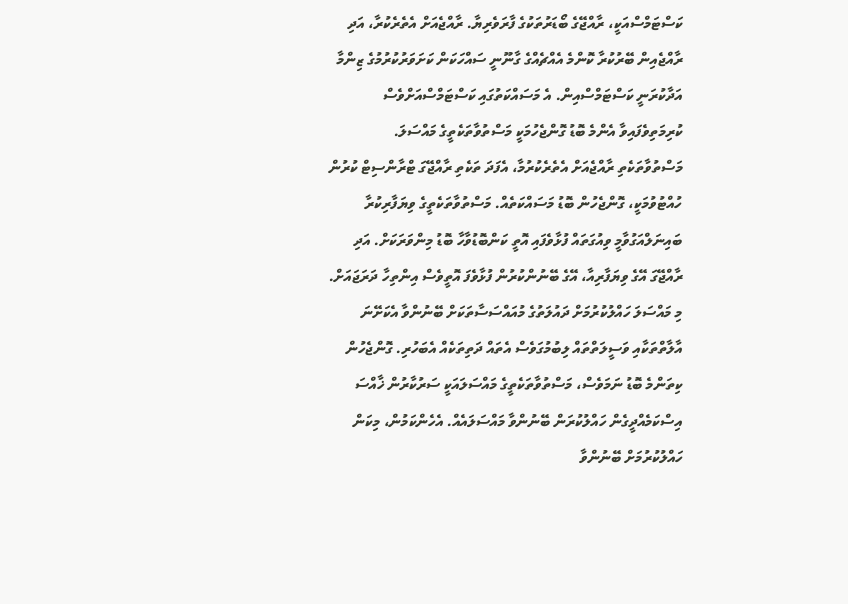ކަސްޓަމްސްއަކީ، ރާއްޖޭގެ ބޯޑަރުތަކުގެ ފާރަވެރިޔާ. ރާއްޖެއަށް އެތެރެކުރާ، އަދި ރާއްޖެއިން ބޭރުކުރާ ކޮންމެ އެއްޗެއްގެ ގާނޫނީ ސައްހަކަން ކަށަވަރުކުރުމުގެ ޒިންމާ އަދާކުރަނީ ކަސްޓަމްސްއިން. އެ މަސައްކަތުގައި ކަސްޓަމްސްއަށްވެސް ކުރިމަތިވެފައިވާ އެންމެ ބޮޑު ގޮންޖެހުމަކީ މަސްތުވާތަކެތީގެ މައްސަލަ. މަސްތުވާތަކެތި ރާއްޖެއަށް އެތެރެކުރުމާ، އެފަދަ ތަކެތި ރާއްޖޭގަ ޓްރާންސިޓް ކުރުން ހުއްޓުވުމަކީ، ގޮންޖެހުން ބޮޑު މަސައްކަތެއް. މަސްތުވާތަކެތީގެ ވިޔަފާރިކުރާ ބައިނަލްއަގުވާމީ ވިއުގަތައް ފުޅާވެފައި އޮތީ ކަންބޮޑުވާހާ ބޮޑު މިންވަރަކަށް. އަދި ރާއްޖޭގަ އޭގެ ވިޔަފާރިއާ، އޭގެ ބޭނުންކުރުން ފުޅާވެފަ އޮތީވެސް އިންތިހާ ދަރަޖައަށް. މި މައްސަލަ ހައްލުކުރުމަށް ދައުލަތުގެ މުއައްސަސާތަކަށް ބޭނުންވާ އެކަށޭނަ އާލާތްތަކާއި ވަސީލަތްތައް ލިބުމުގަވެސް އެތައް ދަތިތަކެއް އެބަހުރި. ގޮންޖެހުން ކިތަންމެ ބޮޑު ނަމަވެސް، މަސްތުވާތަކެތީގެ މައްސަލައަކީ ސަރުކާރުން ޚާއްސަ އިސްކަމެއްދީގެން ހައްލުކުރަން ބޭނުންވާ މައްސަލައެއް. އެހެންކަމުން، މިކަން ހައްލުކުރުމަށް ބޭނުންވާ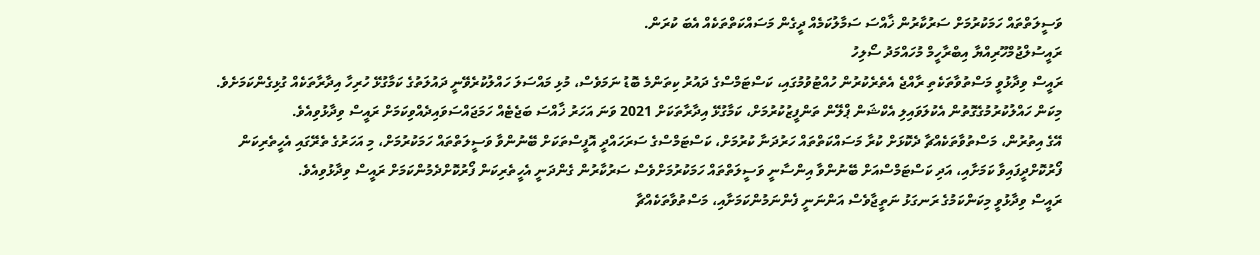ވަސީލަތްތައް ހަމަކުރުމަށް ސަރުކާރުން ޚާއްސަ ސަމާލުކަމެއް ދީގެން މަސައްކަތްތަކެއް އެބަ ކުރަން.
ރައީސުލްޖުމްހޫރިއްޔާ އިބްރާހީމް މުހައްމަދު ސޯލިހު
ރައީސް ވިދާޅުވީ މަސްތުވާތަކެތި ރާއްޖެ އެތެރެކުރުން ހުއްޓުވުމުގައި، ކަސްޓަމްސްގެ ދައުރު ކިތަންމެ ބޮޑު ނަމަވެސް، މުޅި މައްސަލަ ހައްލުކުރެވޭނީ ދައުލަތުގެ ކަމާގުޅޭ ހުރިހާ އިދާރާތަކެއް ގުޅިގެންކަމަށެވެ. މިކަން ހައްލުކުރުމުގެގޮތުން އެކުލަވައިލި އެކްޝަން ޕްލޭން ތަންފީޒުކުރުމަށް، ކަމާގުޅޭ އިދާރާތަކަށް 2021 ވަނަ އަހަރު ޚާއްސަ ބަޖެޓެއް ހަމަޖައްސަވައިދެއްވިކަމަށް ރައީސް ވިދާޅުވިއެވެ.
އޭގެ އިތުރުން، މަސްތުވާތަކެއްޗާ ދެކޮޅަށް ކުރާ މަސައްކަތްތައް ހަރުދަނާ ކުރުމަށް، ކަސްޓަމްސްގެ ސަރަހައްދީ އޮފީސްތަކަށް ބޭނުންވާ ވަސީލަތްތައް ހަމަކުރުމަށް، މި އަހަރުގެ ތެރޭގައި އެހީތެރިކަން ފޯރުކޮށްދީފައިވާ ކަމަށާއި، އަދި ކަސްޓަމްސްއަށް ބޭނުންވާ އިންސާނީ ވަސީލަތްތައް ހަމަކުރުމަށްވެސް ސަރުކާރުން ގެންދަނީ އެހީތެރިކަން ފޯރުކޮށްދެމުންކަމަށް ރައީސް ވިދާޅުވިއެވެ.
ރައީސް ވިދާޅުވީ މިކަންކަމުގެ ރަނގަޅު ނަތީޖާވެސް އަންނަނީ ފެންނަމުންކަމަށާއި، މަސްތުވާތަކެއްޗާ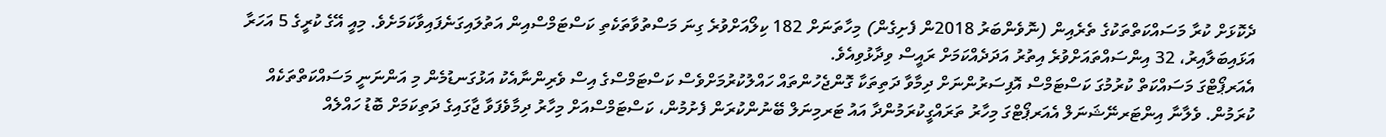ދެކޮޅަށް ކުރާ މަސައްކަތްތަކުގެ ތެރެއިން (ނޮވެންބަރު 2018ން ފެށިގެން) މިހާތަނަށް 182 ކިލޯއަށްވުރެ ގިނަ މަސްތުވާތަކެތި ކަސްޓަމްސްއިން އަތުލައިގަނެފައިވާކަމަށެވެ. މިއީ އޭގެ ކުރީގެ 5 އަހަރާ އަޅައިބަލާއިރު، 32 އިންސައްތައަށްވުރެ އިތުރު އަދަދެއްކަމަށް ރައީސް ވިދާޅުވިއެވެ.
އެއަރޕޯޓްގަ މަސައްކަތް ކުރުމުގަ ކަސްޓަމްސް އޮފިސަރުންނަށް ދިމާވާ ދަތިތަކާ ގޮންޖެހުންތައް ހައްލުކުރުމަށްވެސް ކަސްޓަމްސްގެ އިސް ވެރިންނާއެކު އަޅުގަނޑުމެން މި އަންނަނީ މަސައްކަތްތަކެއް ކުރަމުން. ވެލާނާ އިންޓަރނޭޝަނަލް އެއަރޕޯޓްގަ މިހާރު ތަރައްގީކުރަމުންދާ އައު ޓަރމިނަލް ބޭނުންކުރަން ފެށުމުން، ކަސްޓަމްސްއަށް މިހާރު ދިމާވެފަވާ ޖާގައިގެ ދަތިކަމަށް ބޮޑު ހައްލެއް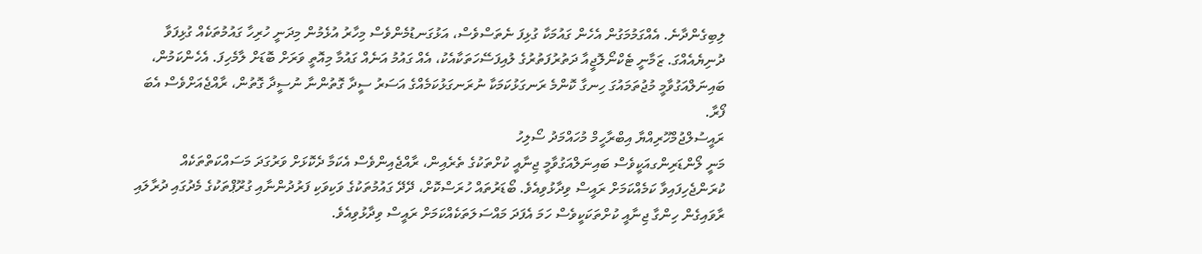ލިބިގެންދާނެ. އެއްގަމުމަގުން އެހެން ގައުމަކާ ގުޅިފަ ނެތަސްވެސް، އަޅުގަނޑުމެންވެސް މިހާރު އުޅެމުން މިދަނީ ހުރިހާ ގައުމުތަކެއް ގުޅިފަވާ ދުނިޔެއެއްގަ. ޒަމާނީ ޓެކްނޯލޮޖީއާ ދަތުރުފަތުރުގެ ލުއިފަސޭހަތަކާއެކު، އެއް ގައުމު އަނެއް ގައުމާ މިއޮތީ ވަރަށް ބޮޑަށް ލާމެހިފަ. އެހެންކަމުން، ބައިނަލްއަގުވާމީ މުޖުތަމައުގަ ހިނގާ ކޮންމެ ރަނގަޅުކަމަކާ ނުރަނގަޅުކަމެއްގެ އަސަރު ސީދާ ގޮތުންނާ ނުސީދާ ގޮތުން، ރާއްޖެއަށްވެސް އެބަ ފޯރާ.
ރައީސުލްޖުމްހޫރިއްޔާ އިބްރާހީމް މުހައްމަދު ސޯލިހު
މަނީ ލޯންޑަރިންގއަކީވެސް ބައިނަލްއަގުވާމީ ޖިނާއީ ކުށްތަކުގެ ތެރެއިން، ރާއްޖެއިންވެސް އެކަމާ ދެކޮޅަށް ވަރުގަދަ މަސައްކަތްތަކެއް ކުރަންޖެހިފައިވާ ކަމެއްކަމަށް ރައީސް ވިދާޅުވިއެވެ. ބޯޑަރުތައް ހުރަސްކޮށް، ދޭދޭ ގައުމުތަކުގެ ވަކިވަކި ފަރުދުންނާއި ގުރޫޕްތަކުގެ މެދުގައި ދުރާލައި ރާވައިގެން ހިންގާ ޖިނާއީ ކުށްތަކަކީވެސް ހަމަ އެފަދަ މައްސަލަތަކެއްކަމަށް ރައީސް ވިދާޅުވިއެވެ.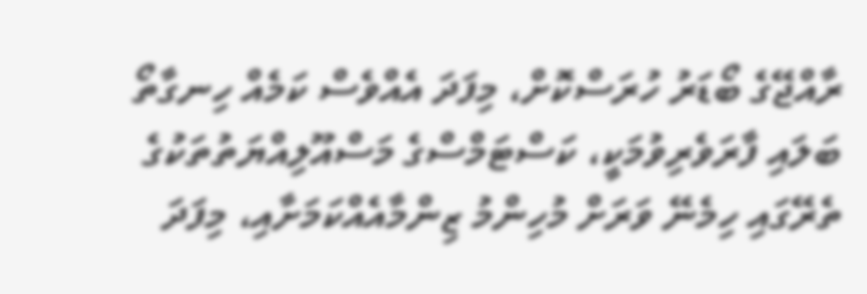ރާއްޖޭގެ ބޯޑަރު ހުރަސްކޮށް، މިފަދަ އެއްވެސް ކަމެއް ހިނގާތޯ ބަލައި ފާރަވެރިވުމަކީ، ކަސްޓަމްސްގެ މަސްއޫލިއްޔަތުތަކުގެ ތެރޭގައި ހިމެނޭ ވަރަށް މުހިންމު ޒިންމާއެއްކަމަށާއި، މިފަދަ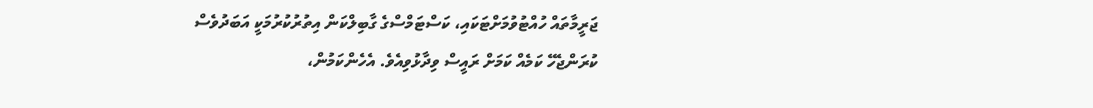ޖަރީމާތައް ހުއްޓުވުމަށްޓަކައި، ކަސްޓަމްސްގެ ގާބިލްކަން އިތުރުކުރުމަކީ އަބަދުވެސް ކުރަންޖެހޭ ކަމެއް ކަމަށް ރައީސް ވިދާޅުވިއެވެ. އެހެންކަމުން،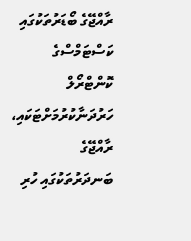ރާއްޖޭގެ ބޯޑަރުތަކުގައި ކަސްޓަމްސްގެ ކޮންޓްރޯލް ހަރުދަނާކުރުމަށްޓަކައި، ރާއްޖޭގެ ބަނދަރުތަކުގައި ހުރި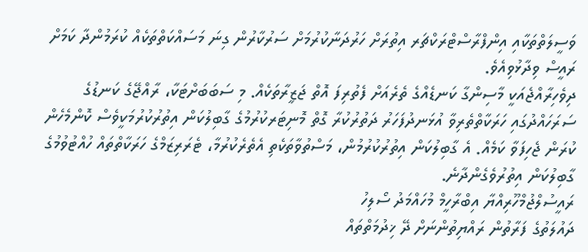ވަސީލަތްތަކާއި އިންފްރާސްޓްރަކްޗަރ އިތުރަށް ހަރުދަނާކުރުމަށް ސަރުކާރުން ގިނަ މަސައްކަތްތަކެއް ކުރަމުންދާ ކަމަށް ރައީސް ވިދާޅުވިއެވެ.
ދިވެހިރާއްޖެއަކީ މާސިންގާ ކަނޑެއްގެ ތެރެއަށް ފެތުރިފަ އޮތް ޖަޒީރާތަކެއް. މި ސަބަބަށްޓަކާ، ރާއްޖޭގެ ކަނޑުގެ ސަރަހައްދުގައި ހަރަކާތްތެރިވާ އުޅަނދުފަހަރު ދަތުރުކުރާ ގޮތް މޮނިޓަރކުރުމުގެ ގާބިލުކަން އިތުރުކުރުމަކީވެސް ކޮންމެހެން ކުރަން ޖެހިފަވާ ކަމެއް. އެ ގާބިލުކަން އިތުރުކުރުމުން، މަސްތުވާތަކެތި އެތެރެކުރުމާ، ޓެރަރިޒަމްގެ ހަރަކާތްތައް ހުއްޓުވުމުގެ ގާބިލުކަން އިތުރުވެގެންދާނެ.
ރައީސުލްޖުމްހޫރިއްޔާ އިބްރާހީމް މުހައްމަދު ސޯލިހު
ދައުލަތުގެ ފަރާތުން ރައްޔިތުންނަށް ދޭ ޚިދުމަތްތައް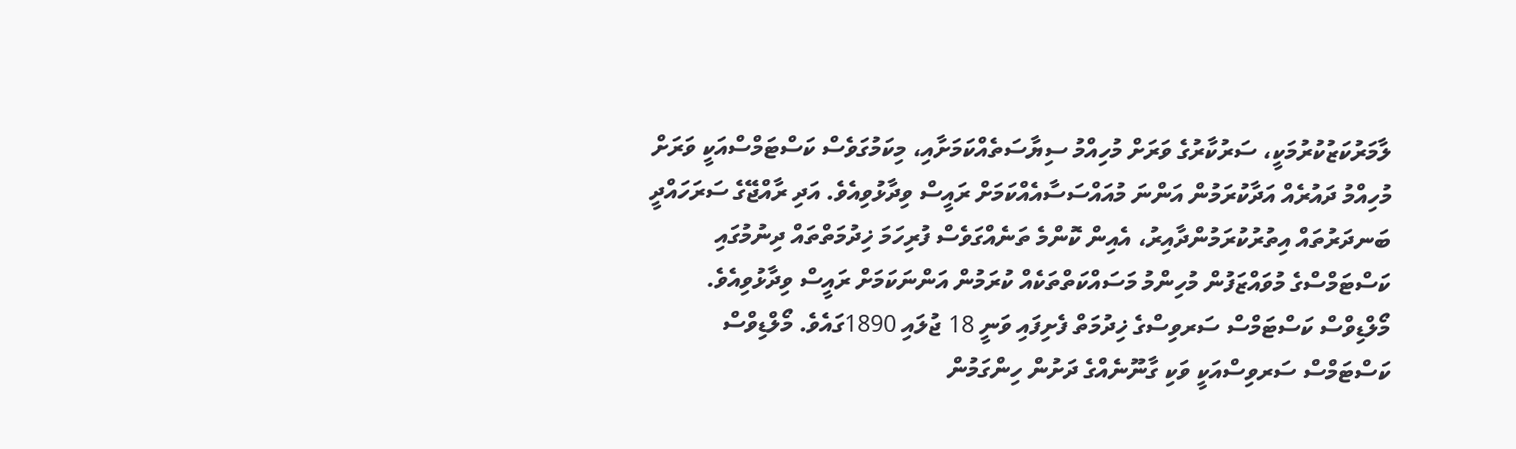ލާމަރުކަޒުކުރުމަކީ، ސަރުކާރުގެ ވަރަށް މުހިއްމު ސިޔާސަތެއްކަމަށާއި، މިކަމުގަވެސް ކަސްޓަމްސްއަކީ ވަރަށް މުހިއްމު ދައުރެއް އަދާކުރަމުން އަންނަ މުއައްސަސާއެއްކަމަށް ރައީސް ވިދާޅުވިއެވެ. އަދި ރާއްޖޭގެ ސަރަހައްދީ ބަނދަރުތައް އިތުރުކުރަމުންދާއިރު، އެއިން ކޮންމެ ތަނެއްގަވެސް ފުރިހަމަ ޚިދުމަތްތައް ދިނުމުގައި ކަސްޓަމްސްގެ މުވައްޒަފުން މުހިންމު މަސައްކަތްތަކެއް ކުރަމުން އަންނަކަމަށް ރައީސް ވިދާޅުވިއެވެ.
މޯލްޑިވްސް ކަސްޓަމްސް ސަރވިސްގެ ޚިދުމަތް ފެށިފައި ވަނީ 18 ޖުލައި 1890ގައެވެ. މޯލްޑިވްސް ކަސްޓަމްސް ސަރވިސްއަކީ ވަކި ގާނޫނެއްގެ ދަށުން ހިންގަމުން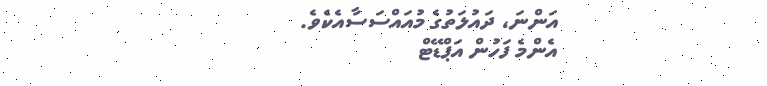އަންނަ، ދައުލަތުގެ މުއައްސަސާއެކެވެ.
އެންމެ ފަހުން އަޕްޑޭޓް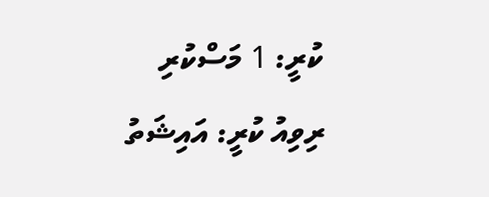ކުރީ: 1 މަސްކުރި
ރިވިއު ކުރީ: އައިޝަތު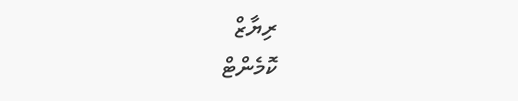ރިޔާޒް
ކޮމެންޓް